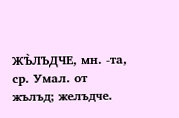ЖЪ̀ЛЪДЧЕ, мн. -та, ср. Умал. от жълъд; желъдче.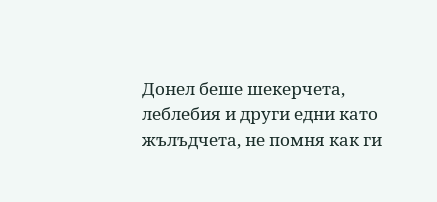Донел беше шекерчета, леблебия и други едни като жълъдчета, не помня как ги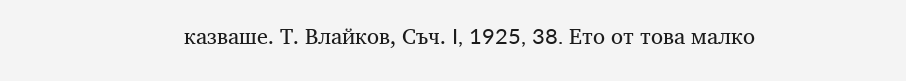казваше. Т. Влайков, Съч. I, 1925, 38. Ето от това малко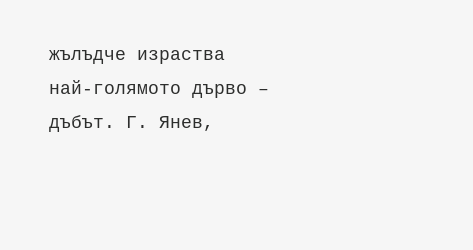жълъдче израства най-голямото дърво – дъбът. Г. Янев,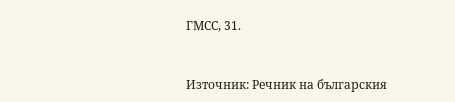ГМСС, 31.


Източник: Речник на българския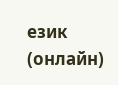език (онлайн)